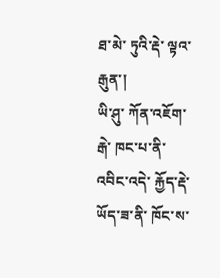ཐ་མེ་ ཏུའི་རྡེ་ ལྟའ་རྒུན་།
ཡི་ཤུ་ ཀོན་འཇོག་རྒེ་ ཁང་པ་ནི་ འབིང་འདེ་ རྐྱོད་རྡེ་ ཡོད་ཟ་ནི་ ཁོང་ས་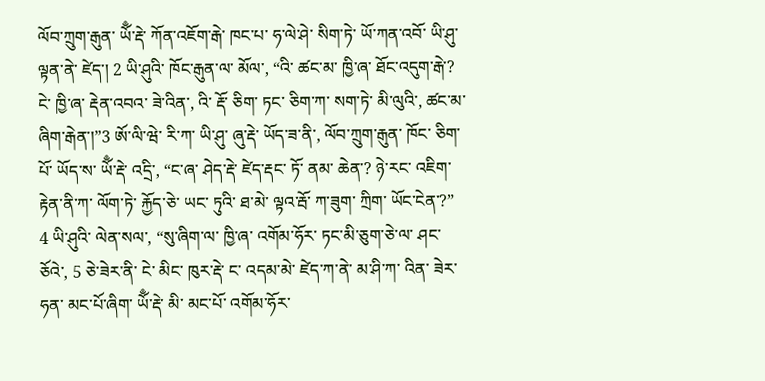ལོབ་ཀྲུག་རྒུན་ ཡོྃ་རྡེ་ ཀོན་འཇོག་རྒེ་ ཁང་པ་ ཧ་ལེ་ཤེ་ སིག་ཏེ་ ཡོ་ཀན་འབོ་ ཡི་ཤུ་ ལྟན་ནེ་ ཛེད་། 2 ཡི་ཤུའི་ ཁོང་རྒུན་ལ་ མོལ་, “འི་ ཚང་མ་ ཁྱི་ཞ་ ཐོང་འདུག་རྒེ་? ངེ་ ཁྱི་ཞ་ རྡེན་འབའ་ ཟེ་འིན་, འི་ རྡོ་ ཅིག་ ཏང་ ཅིག་ཀ་ སག་ཏེ་ མི་ལུའི་, ཚང་མ་ ཞིག་རྒེན་།”3 ཨོ་ལི་ཝེ་ རི་ཀ་ ཡི་ཤུ་ ཞུ་རྡེ་ ཡོད་ཟ་ནི་, ལོབ་ཀྲུག་རྒུན་ ཁོང་ ཅིག་པོ་ ཡོད་ས་ ཡོྃ་རྡེ་ འདྲི་, “ང་ཞ་ ཤེད་རྡེ་ ཛེད་རྡང་ ཏོ་ ནམ་ ཆེན་? ཉེ་རང་ འཇིག་རྟེན་ནི་ཀ་ ལོག་ཏེ་ རྐྱོད་ཅེ་ ཡང་ ཏུའི་ ཐ་མེ་ ལྟའ་རྦོ་ ཀ་ཟུག་ ཀྲིག་ ཡོང་ངེན་?”
4 ཡི་ཤུའི་ ལེན་སལ་, “སུ་ཞིག་ལ་ ཁྱི་ཞ་ འགོམ་ཧོར་ ཏང་མི་ཅུག་ཅེ་ལ་ ཤང་ ཅོའེ་, 5 ཅེ་ཟེར་ནི་ ངེ་ མིང་ ཁུར་རྡེ་ ང་ འདམ་མེ་ ཛེད་ཀ་ནེ་ མ་ཤི་ཀ་ འིན་ ཟེར་ཧན་ མང་པོ་ཞིག་ ཡོྃ་རྡེ་ མི་ མང་པོ་ འགོམ་ཧོར་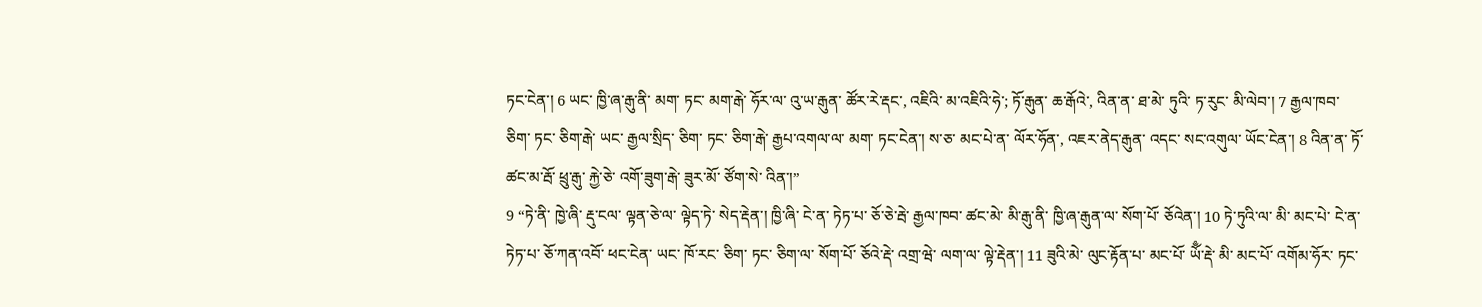ཏང་ངེན་། 6 ཡང་ ཁྱི་ཞ་རྒུ་ནི་ མག་ ཏང་ མག་རྒེ་ ཧོར་ལ་ འུ་ཡ་རྒུན་ ཚོར་རེ་རྡང་, འཇིའི་ མ་འཇིའི་ཧེ་; ཏོ་རྒུན་ ཆ་རྒོའེ་, འིན་ན་ ཐ་མེ་ ཏུའི་ ཏ་རུང་ མི་ལེབ་། 7 རྒྱལ་ཁབ་ ཅིག་ ཏང་ ཅིག་རྒེ་ ཡང་ རྒྱལ་སྲིད་ ཅིག་ ཏང་ ཅིག་རྒེ་ རྒྱཔ་འགལ་ལ་ མག་ ཏང་ངེན་། ས་ཅ་ མང་པེ་ན་ ལོར་ཧོན་, འཇར་ནེད་རྒུན་ འདང་ སང་འགུལ་ ཡོང་ངེན་། 8 འིན་ན་ ཏོ་ ཚང་མ་རྦོ་ ཕྲུ་རྒུ་ རྐྱེ་ཅེ་ འགོ་ཟུག་རྒེ་ ཟུར་མོ་ ཙོག་སེ་ འིན་།”
9 “ཏེ་ནི་ ཁྱེ་ཞི་ རྡུ་ངལ་ ལྟན་ཅེ་ལ་ ལྟེད་ཏེ་ སེད་རྡེན་། ཁྱི་ཞི་ ངེ་ན་ ཏེཏ་པ་ ཅོ་ཅེ་རྦེ་ རྒྱལ་ཁབ་ ཚང་མེ་ མི་རྒུ་ནི་ ཁྱི་ཞ་རྒུན་ལ་ སོག་པོ་ ཅོའེན་། 10 ཏེ་ཏུའི་ལ་ མི་ མང་པེ་ ངེ་ན་ ཏེཏ་པ་ ཅོ་ཀན་འབོ་ ཕང་ངེན་ ཡང་ ཁོ་རང་ ཅིག་ ཏང་ ཅིག་ལ་ སོག་པོ་ ཅོའེ་རྡེ་ འགྲ་ཝེ་ ལག་ལ་ ལྟེ་རྡེན་། 11 ཟུའི་མེ་ ལུང་རྟོན་པ་ མང་པོ་ ཡོྃ་རྡེ་ མི་ མང་པོ་ འགོམ་ཧོར་ ཏང་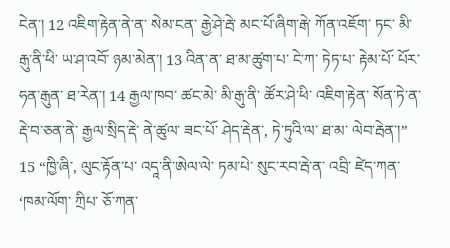ངེན་། 12 འཇིག་རྟེན་ནེ་ན་ སེམ་ངན་ རྒྱེ་ཤེ་རྦེ་ མང་པོ་ཞིག་རྒེ་ ཀོན་འཇོག་ ཏང་ མི་རྒུ་ནི་ཕི་ ཡ་ཤ་འབོ་ ཉམ་མེན་། 13 འིན་ན་ ཐ་མ་ཚུག་པ་ ངེ་ཀ་ ཏེཏ་པ་ རྟེམ་པོ་ པོར་ཧན་རྒུན་ ཐ་རེན་། 14 རྒྱལ་ཁབ་ ཚང་མེ་ མི་རྒུ་ནི་ ཚོར་ཤེ་ཕི་ འཇིག་རྟེན་ སོན་ཏེ་ན་ རྡེ་བ་ཅན་ནེ་ རྒྱལ་སྲིད་རྡེ་ ནེ་ཚུལ་ ཟང་པོ་ ཤེད་རྡེན་, ཏེ་ཏུའི་ལ་ ཐ་མ་ ལེབ་རྦེན་།”
15 “ཁྱི་ཞི་, ལུང་རྟོན་པ་ འདཱ་ནི་ཨེལ་ལེ་ ཏམ་པེ་ སུང་རབ་རྦེ་ན་ འབྲི་ ཛེད་ཀན་ ‘ཁམ་ལོག་ ཀྲིཔ་ ཅོ་ཀན་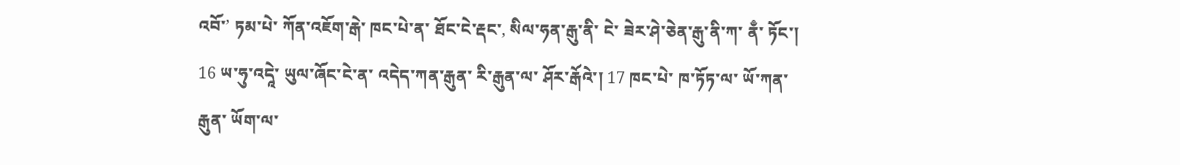འབོ་’ ཏམ་པེ་ ཀོན་འཇོག་རྒེ་ ཁང་པེ་ན་ ཐོང་ངེ་རྡང་, སིལ་ཧན་རྒུ་ནི་ ངེ་ ཟེར་ཤེ་ཅེན་རྒུ་ནི་ཀ་ ནྃ་ ཏོང་། 16 ཡ་ཧུ་འདཱེ་ ཡུལ་ཞོང་ངེ་ན་ འདེད་ཀན་རྒུན་ རི་རྒུན་ལ་ ཤོར་རྒོའེ་། 17 ཁང་པེ་ ཁ་ཏོཏ་ལ་ ཡོ་ཀན་རྒུན་ ཡོག་ལ་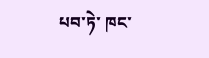པབ་ཏེ་ ཁང་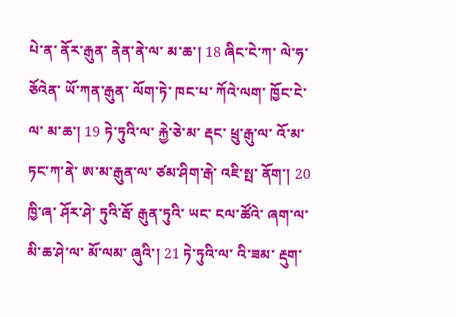པེ་ན་ ནོར་རྒུན་ ནེན་ནེ་ལ་ མ་ཆ་། 18 ཞིང་ངེ་ཀ་ ལེ་ཧ་ ཅོའེན་ ཡོ་ཀན་རྒུན་ ལོག་ཏེ་ ཁང་པ་ ཀོའེ་ལག་ ཁྱོང་ངེ་ལ་ མ་ཆ་། 19 ཏེ་ཏུའི་ལ་ རྐྱེ་ཅེ་མ་ རྡང་ ཕྲུ་རྒུ་ལ་ འོ་མ་ ཏང་ཀ་ནེ་ ཨ་མ་རྒུན་ལ་ ཙམ་ཤིག་རྒེ་ འཇི་སྤ་ ནོག་། 20 ཁྱི་ཞ་ ཤོར་ཤེ་ ཏུའི་རྦོ་ རྒུན་ཏུའི་ ཡང་ ངལ་ཚོའེ་ ཞག་ལ་ མི་ཆ་ཤེ་ལ་ མོ་ལམ་ ཞུའི་། 21 ཏེ་ཏུའི་ལ་ འི་ཟམ་ རྡུག་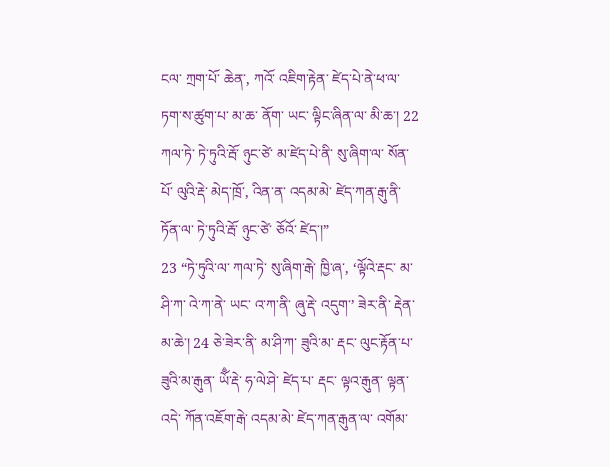ངལ་ ཀྲག་པོ་ ཆེན་, ཀའོ་ འཇིག་རྟེན་ ཛེད་པེ་ནེ་ཕ་ལ་ ཏག་ས་ཚུག་པ་ མ་ཆ་ ནོག་ ཡང་ ལྟིང་ཞིན་ལ་ མི་ཆ་། 22 ཀལ་ཏེ་ ཏེ་ཏུའི་རྦོ་ ཉུང་ཙེ་ མ་ཛེད་པེ་ནི་ སུ་ཞིག་ལ་ སོན་པོ་ ལུའི་རྡེ་ མེད་ཁྲོ་, འིན་ན་ འདམ་མེ་ ཛེད་ཀན་རྒུ་ནི་ ཏོན་ལ་ ཏེ་ཏུའི་རྦོ་ ཉུང་ཙེ་ ཅོའོ་ ཛེད་།”
23 “ཏེ་ཏུའི་ལ་ ཀལ་ཏེ་ སུ་ཞིག་རྒེ་ ཁྱི་ཞ་, ‘ལྟོའེ་རྡང་ མ་ཤི་ཀ་ འེ་ཀ་ནེ་ ཡང་ འ་ཀ་ནི་ ཞུ་རྡེ་ འདུག་’ ཟེར་ནི་ རྡེན་ མ་ཆེ་། 24 ཅེ་ཟེར་ནི་ མ་ཤི་ཀ་ ཟུའི་མ་ རྡང་ ལུང་རྟོན་པ་ ཟུའི་མ་རྒུན་ ཡོྃ་རྡེ་ ཧ་ལེ་ཤེ་ ཛེད་པ་ རྡང་ ལྟའ་རྒུན་ ལྟན་འདེ་ ཀོན་འཇོག་རྒེ་ འདམ་མེ་ ཛེད་ཀན་རྒུན་ལ་ འགོམ་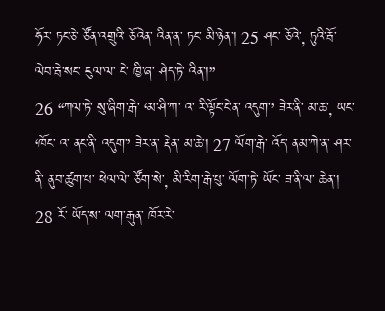ཧོར་ ཏང་ཅེ་ ཙོན་འགྲུའི་ ཅོའེན་ འིན་ན་ ཏང་ མི་ཉེན་། 25 ཤང་ ཅོའེ་, ཏུའི་རྦོ་ ལེབ་རྦེ་སང་ ངུལ་ལ་ ངེ་ ཁྱི་ཞ་ ཤེད་ཏེ་ འིན་།”
26 “ཀལ་ཏེ་ སུ་ཞིག་རྒེ་ ‘མ་ཤི་ཀ་ འ་ རི་ལྟོང་ངེ་ན་ འདུག་’ ཟེར་ནི་ མ་ཆ་, ཡང་ ‘ཁོང་ འ་ ནང་ནི་ འདུག་’ ཟེར་ན་ རྡེན་ མ་ཆེ་། 27 ལོག་རྒེ་ འོད་ ནམ་ཀེ་ན་ ཤར་ནི་ ནུབ་ཚུག་པ་ ཕེལ་ལེ་ ཙོག་སེ་, མི་རིག་རྒེ་པུ་ ལོག་ཏེ་ ཡོང་ ཟ་ནི་ལ་ ཆེན་། 28 རོ་ ཡོད་ས་ ལག་རྒུན་ ཁོར་རེ་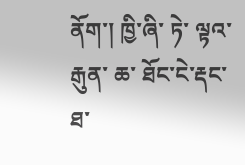ནོག་། ཁྱི་ཞི་ ཏེ་ ལྟའ་རྒུན་ ཆ་ ཐོང་ངེ་རྡང་ ཐ་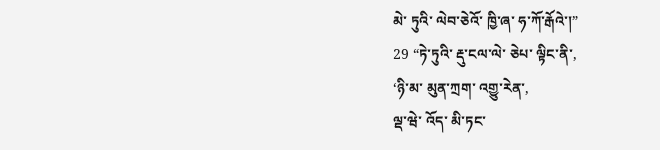མེ་ ཏུའི་ ལེབ་ཅེའོ་ ཁྱི་ཞ་ ཧ་ཀོ་རྒོའེ་།”
29 “ཏེ་ཏུའི་ རྡུ་ངལ་ལེ་ ཅེཔ་ ལྟིང་ནི་,
‘ཉི་མ་ མུན་ཀྲག་ འགྱུ་རེན་,
ལྡ་ཝེ་ འོད་ མི་ཏང་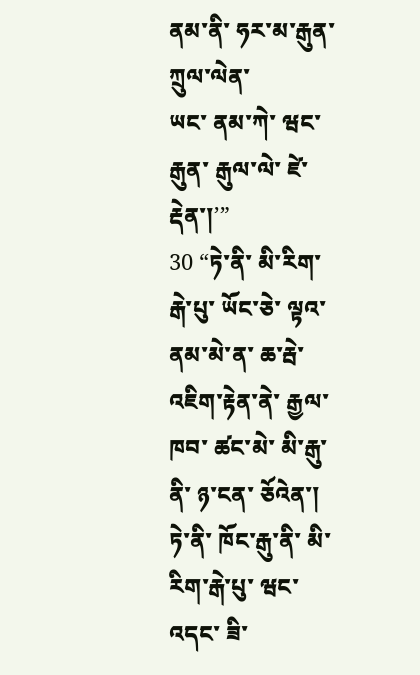ནམ་ནི་ ཧར་མ་རྒུན་ ཀྲུལ་ལེན་
ཡང་ ནམ་ཀེ་ ཝང་རྒུན་ རྒུལ་ལེ་ ཛེ་རྡེན་།’”
30 “ཏེ་ནི་ མི་རིག་རྒེ་པུ་ ཡོང་ཅེ་ ལྟའ་ ནམ་མེ་ན་ ཆ་རྦེ་ འཇིག་རྟེན་ནེ་ རྒྱལ་ཁབ་ ཚང་མེ་ མི་རྒུ་ནི་ ཉ་ངན་ ཅོའེན་། ཏེ་ནི་ ཁོང་རྒུ་ནི་ མི་རིག་རྒེ་པུ་ ཝང་ འདང་ ཟི་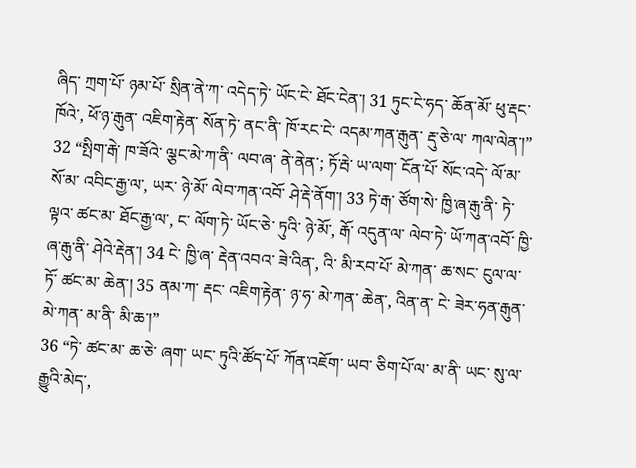ཞིད་ ཀྲག་པོ་ ཉམ་པོ་ སྲིན་ནེ་ཀ་ འདེད་ཏེ་ ཡོང་ངེ་ ཐོང་ངེན་། 31 ཏུང་ངེ་ཧད་ ཆོན་མོ་ ཕུ་རྡང་ ཁོའེ་, ཕོ་ཉ་རྒུན་ འཇིག་རྟེན་ སོན་ཏེ་ ནང་ནི་ ཁོ་རང་ངེ་ འདམ་ཀན་རྒུན་ རྡུ་ཅེ་ལ་ ཀལ་ལེན་།”
32 “སྤིག་རྒེ་ ཁ་ཟོའེ་ ལྕང་མེ་ཀ་ནི་ ལབ་ཞ་ ནེ་ནེན་; ཏོ་རྦེ་ ཡ་ལག་ ངོན་པོ་ སོང་འདེ་ ལོ་མ་ སོ་མ་ འབིང་རྒྱ་ལ་, ཡར་ ཉེ་མོ་ ལེབ་ཀན་འབོ་ ཤེ་རྡེ་ནོག་། 33 ཏེ་རྒ་ ཙོག་སེ་ ཁྱི་ཞ་རྒུ་ནི་ ཏེ་ ལྟའ་ ཚང་མ་ ཐོང་རྒྱ་ལ་, ང་ ལོག་ཏེ་ ཡོང་ཅེ་ ཏུའི་ ཉེ་མོ་, རྒོ་ འདུན་ལ་ ལེབ་ཏེ་ ཡོ་ཀན་འབོ་ ཁྱི་ཞ་རྒུ་ནི་ ཤེའེ་རྡེན་། 34 ངེ་ ཁྱི་ཞ་ རྡེན་འབའ་ ཟེ་འིན་, འི་ མི་རབ་པོ་ མེ་ཀན་ ཆ་སང་ ངུལ་ལ་ ཏོ་ ཚང་མ་ ཆེན་། 35 ནམ་ཀ་ རྡང་ འཇིག་རྟེན་ ཉ་ཧ་ མེ་ཀན་ ཆེན་, འིན་ན་ ངེ་ ཟེར་ཧན་རྒུན་ མེ་ཀན་ མ་ནི་ མི་ཆ་།”
36 “ཏེ་ ཚང་མ་ ཆ་ཅེ་ ཞག་ ཡང་ ཏུའི་ཚོད་པོ་ ཀོན་འཇོག་ ཡབ་ ཅིག་པོ་ལ་ མ་ནི་ ཡང་ སུ་ལ་ རྒྱུའི་མེད་,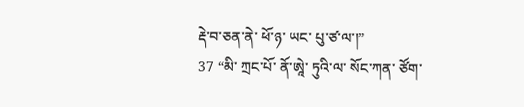རྡེ་བ་ཅན་ནེ་ ཕོ་ཉ་ ཡང་ པུ་ཙ་ལ་།”
37 “མི་ ཀྲང་པོ་ ནོ་ཨཱེ་ ཏུའི་ལ་ སོང་ཀན་ ཙོག་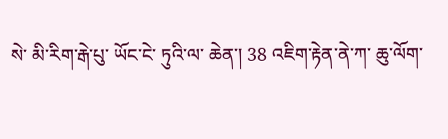སེ་ མི་རིག་རྒེ་པུ་ ཡོང་ངེ་ ཏུའི་ལ་ ཆེན་། 38 འཇིག་རྟེན་ནེ་ཀ་ ཆུ་ལོག་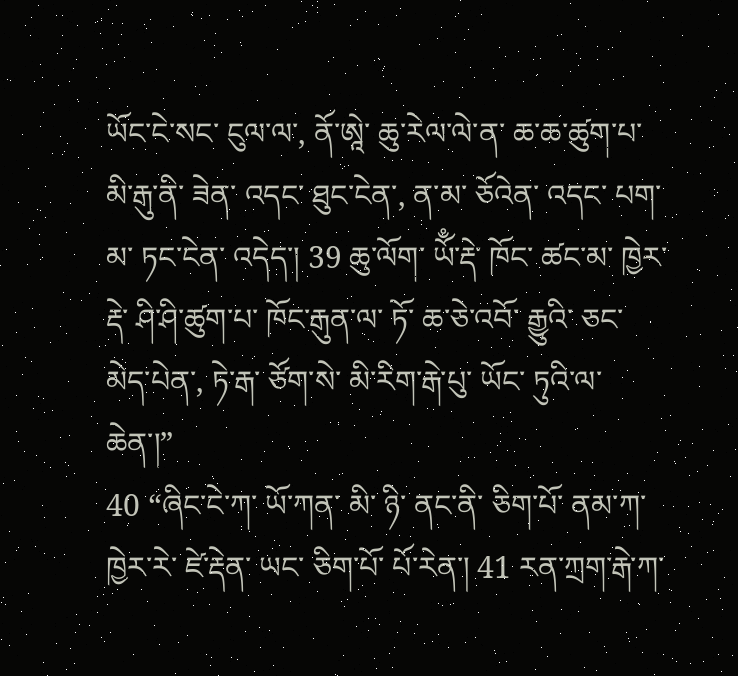ཡོང་ངེ་སང་ ངུལ་ལ་, ནོ་ཨཱེ་ ཆུ་རེལ་ལེ་ན་ ཆ་ཆ་ཚུག་པ་ མི་རྒུ་ནི་ ཟེན་ འདང་ ཐུང་ངེན་, ན་མ་ ཅོའེན་ འདང་ པག་མ་ ཏང་ངེན་ འདེད་། 39 ཆུ་ལོག་ ཡོྃ་རྡེ་ ཁོང་ ཚང་མ་ ཁྱེར་རྡེ་ ཤི་ཤི་ཚུག་པ་ ཁོང་རྒུན་ལ་ ཏོ་ ཆ་ཅེ་འབོ་ རྒྱུའི་ ཅང་ མེད་པེན་, ཏེ་རྒ་ ཙོག་སེ་ མི་རིག་རྒེ་པུ་ ཡོང་ ཏུའི་ལ་ ཆེན་།”
40 “ཞིང་ངེ་ཀ་ ཡོ་ཀན་ མི་ ཉི་ ནང་ནི་ ཅིག་པོ་ ནམ་ཀ་ ཁྱེར་རེ་ ཛེ་རྡེན་ ཡང་ ཅིག་པོ་ པོ་རེན་། 41 རན་ཀྲག་རྒེ་ཀ་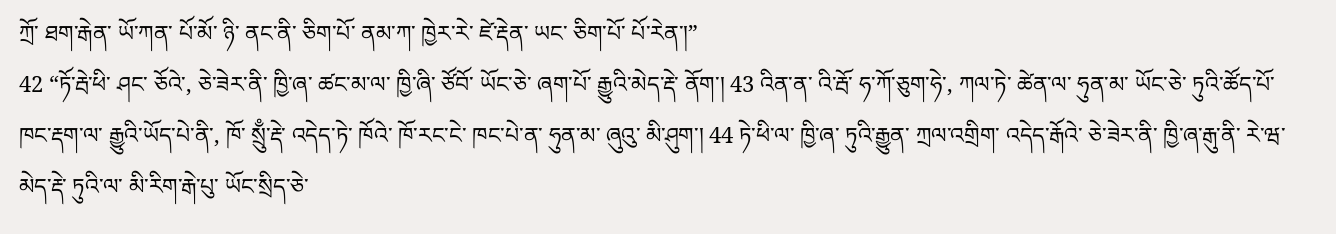ཀྲོ་ ཐག་རྒེན་ ཡོ་ཀན་ པོ་མོ་ ཉི་ ནང་ནི་ ཅིག་པོ་ ནམ་ཀ་ ཁྱེར་རེ་ ཛེ་རྡེན་ ཡང་ ཅིག་པོ་ པོ་རེན་།”
42 “ཏོ་རྦེ་ཕི་ ཤང་ ཅོའེ་, ཅེ་ཟེར་ནི་ ཁྱི་ཞ་ ཚང་མ་ལ་ ཁྱི་ཞི་ ཙོབོ་ ཡོང་ཅེ་ ཞག་པོ་ རྒྱུའི་མེད་རྡེ་ ནོག་། 43 འིན་ན་ འི་རྦོ་ ཧ་ཀོ་ཅུག་ཧེ་, ཀལ་ཏེ་ ཚེན་ལ་ ཧུན་མ་ ཡོང་ཅེ་ ཏུའི་ཚོད་པོ་ ཁང་རྡག་ལ་ རྒྱུའི་ཡོད་པེ་ནི་, ཁོ་ སྲུྃ་རྡེ་ འདེད་ཏེ་ ཁོའེ་ ཁོ་རང་ངེ་ ཁང་པེ་ན་ ཧུན་མ་ ཞུའུ་ མི་ཤུག་། 44 ཏེ་ཕི་ལ་ ཁྱི་ཞ་ ཏུའི་རྒྱུན་ ཀྲལ་འགྲིག་ འདེད་རྒོའེ་ ཅེ་ཟེར་ནི་ ཁྱི་ཞ་རྒུ་ནི་ རེ་ཝ་ མེད་རྡེ་ ཏུའི་ལ་ མི་རིག་རྒེ་པུ་ ཡོང་སྲིད་ཅེ་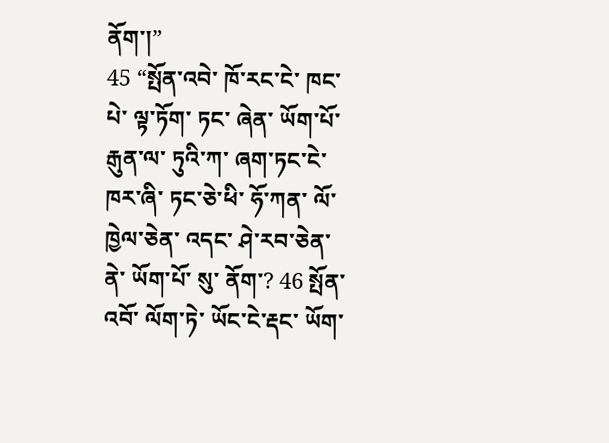ནོག་།”
45 “སྤོན་འབེ་ ཁོ་རང་ངེ་ ཁང་པེ་ ལྟ་ཏོག་ ཏང་ ཞེན་ ཡོག་པོ་རྒུན་ལ་ ཏུའི་ཀ་ ཞག་ཏང་ངེ་ ཁར་ཞི་ ཏང་ཅེ་ཕི་ ཧོ་ཀན་ ལོ་ཁྱེལ་ཅེན་ འདང་ ཤེ་རབ་ཅེན་ནེ་ ཡོག་པོ་ སུ་ ནོག་? 46 སྤོན་འབོ་ ལོག་ཏེ་ ཡོང་ངེ་རྡང་ ཡོག་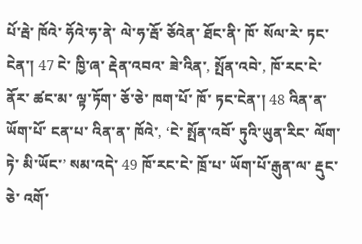པོ་རྦེ་ ཁོའེ་ ཧོའེ་ཧ་ནེ་ ལེ་ཧ་རྦོ་ ཅོའེན་ ཐོང་ནི་ ཁོ་ སོལ་རེ་ ཏང་ངེན་། 47 ངེ་ ཁྱི་ཞ་ རྡེན་འབའ་ ཟེ་འིན་, སྤོན་འབེ་, ཁོ་རང་ངེ་ ནོར་ ཚང་མ་ ལྟ་ཏོག་ ཅོ་ཅེ་ ཁག་པོ་ ཁོ་ ཏང་ངེན་། 48 འིན་ན་ ཡོག་པོ་ ངན་པ་ འིན་ན་ ཁོའེ་, ‘ངེ་ སྤོན་འབོ་ ཏུའི་ཡུན་རིང་ ལོག་ཏེ་ མི་ཡོང་’ སམ་འདེ་ 49 ཁོ་རང་ངེ་ ཁྲོ་པ་ ཡོག་པོ་རྒུན་ལ་ རྡུང་ཅེ་ འགོ་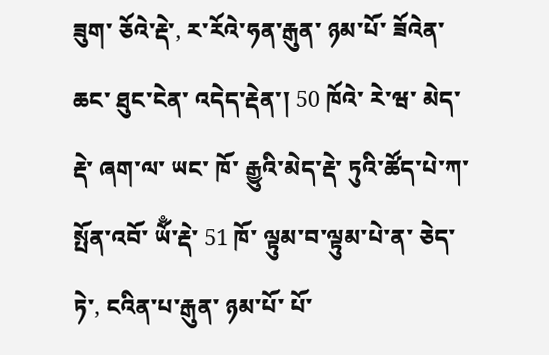ཟུག་ ཅོའེ་རྡེ་, ར་རོའེ་ཧན་རྒུན་ ཉམ་པོ་ ཟོའེན་ ཆང་ ཐུང་ངེན་ འདེད་རྡེན་། 50 ཁོའེ་ རེ་ཝ་ མེད་རྡེ་ ཞག་ལ་ ཡང་ ཁོ་ རྒྱུའི་མེད་རྡེ་ ཏུའི་ཚོད་པེ་ཀ་ སྤོན་འབོ་ ཡོྃ་རྡེ་ 51 ཁོ་ ལྟུམ་བ་ལྟུམ་པེ་ན་ ཅེད་ཏེ་, ངའིན་པ་རྒུན་ ཉམ་པོ་ པོ་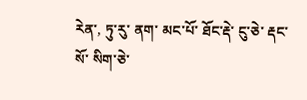རེན་, ཏུ་རུ་ ནག་ མང་པོ་ ཐོང་རྡེ་ ངུ་ཅེ་ རྡང་ སོ་ སིག་ཅེ་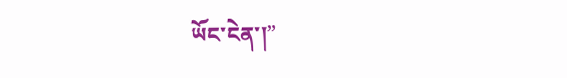ཡོང་ངེན་།”